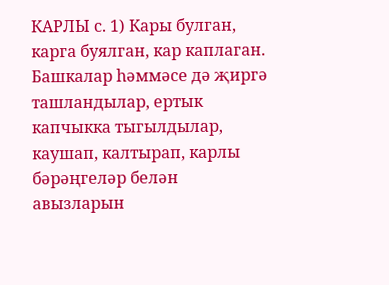КАРЛЫ с. 1) Кары булган, карга буялган, кар каплаган. Башкалар һәммәсе дә җиргә ташландылар, ертык капчыкка тыгылдылар, каушап, калтырап, карлы бәрәңгеләр белән авызларын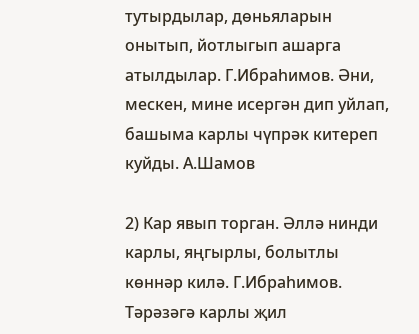тутырдылар, дөньяларын онытып, йотлыгып ашарга атылдылар. Г.Ибраһимов. Әни, мескен, мине исергән дип уйлап, башыма карлы чүпрәк китереп куйды. А.Шамов

2) Кар явып торган. Әллә нинди карлы, яңгырлы, болытлы көннәр килә. Г.Ибраһимов. Тәрәзәгә карлы җил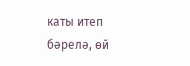каты итеп бәрелә, өй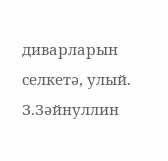диварларын селкетә, улый. З.Зәйнуллин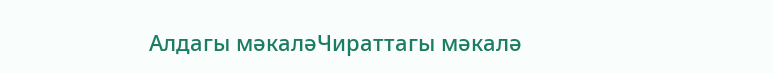Алдагы мәкаләЧираттагы мәкалә